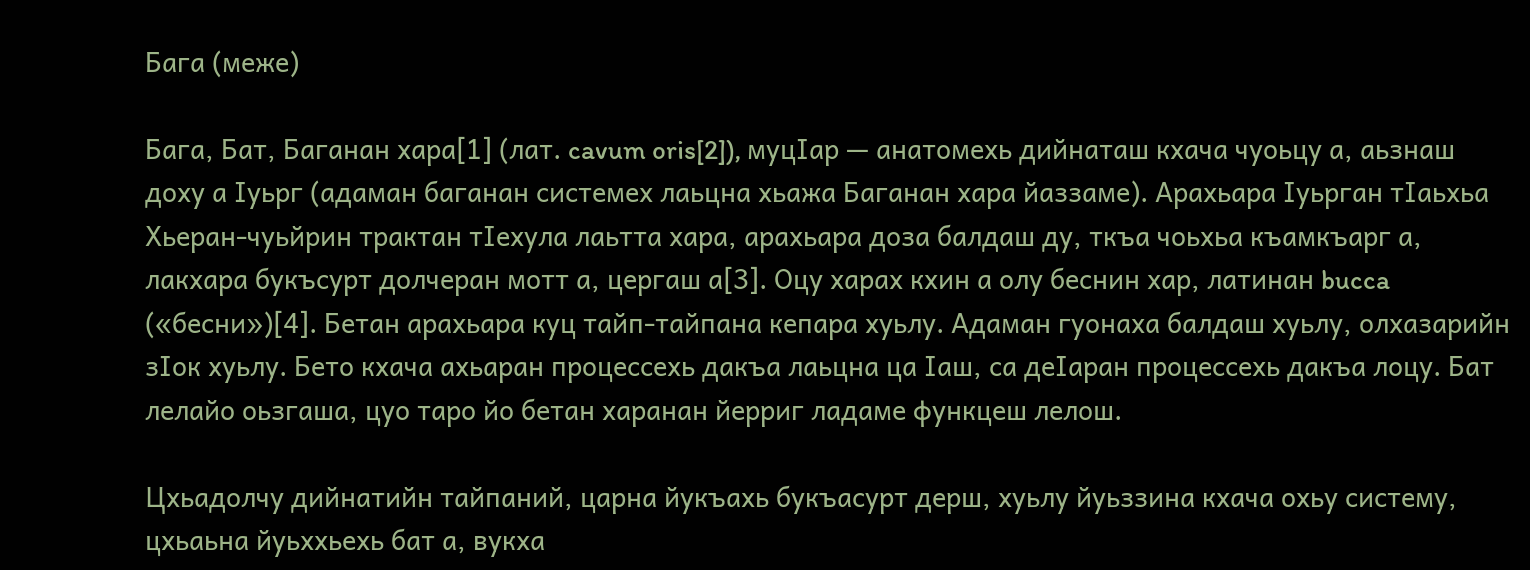Бага (меже)

Бага, Бат, Баганан хара[1] (лат. cavum oris[2]), муцӀар — анатомехь дийнаташ кхача чуоьцу а, аьзнаш доху а Ӏуьрг (адаман баганан системех лаьцна хьажа Баганан хара йаззаме). Арахьара Ӏуьрган тӀаьхьа Хьеран-чуьйрин трактан тӀехула лаьтта хара, арахьара доза балдаш ду, ткъа чоьхьа къамкъарг а, лакхара букъсурт долчеран мотт а, цергаш а[3]. Оцу харах кхин а олу беснин хар, латинан bucca («бесни»)[4]. Бетан арахьара куц тайп-тайпана кепара хуьлу. Адаман гуонаха балдаш хуьлу, олхазарийн зӀок хуьлу. Бето кхача ахьаран процессехь дакъа лаьцна ца Ӏаш, са деӀаран процессехь дакъа лоцу. Бат лелайо оьзгаша, цуо таро йо бетан харанан йерриг ладаме функцеш лелош.

Цхьадолчу дийнатийн тайпаний, царна йукъахь букъасурт дерш, хуьлу йуьззина кхача охьу систему, цхьаьна йуьххьехь бат а, вукха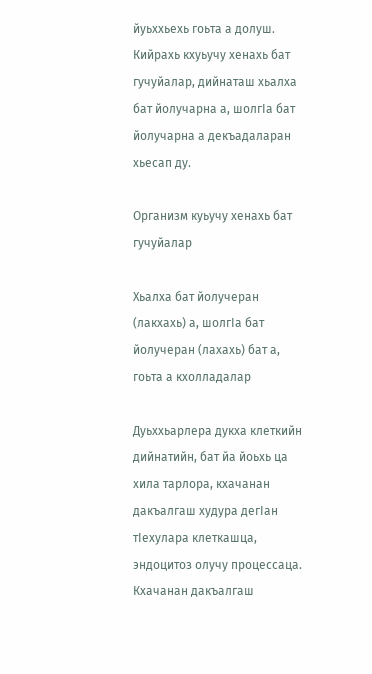йуьххьехь гоьта а долуш. Кийрахь кхуьучу хенахь бат гучуйалар, дийнаташ хьалха бат йолучарна а, шолгӀа бат йолучарна а декъадаларан хьесап ду.

Организм куьучу хенахь бат гучуйалар

Хьалха бат йолучеран (лакхахь) а, шолгӀа бат йолучеран (лахахь) бат а, гоьта а кхолладалар

Дуьххьарлера дукха клеткийн дийнатийн, бат йа йоьхь ца хила тарлора, кхачанан дакъалгаш худура дегӀан тӀехулара клеткашца, эндоцитоз олучу процессаца. Кхачанан дакъалгаш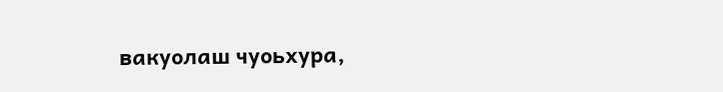вакуолаш чуоьхура,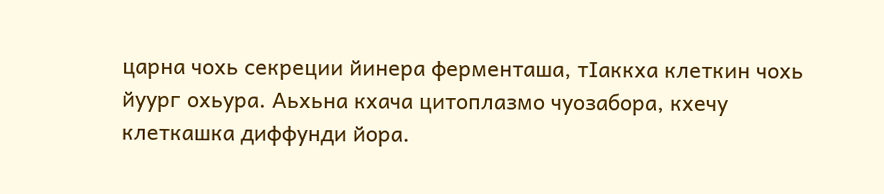царна чохь секреции йинера ферменташа, тӀаккха клеткин чохь йуург охьура. Аьхьна кхача цитоплазмо чуозабора, кхечу клеткашка диффунди йора.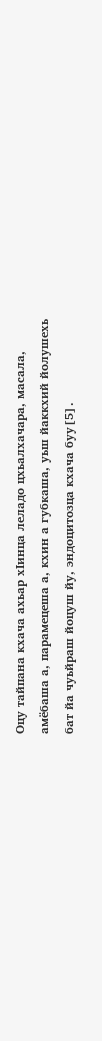Оцу тайпана кхача ахьар хӀинца леладо цхьалхачара, масала, амёбаша а, парамецеша а, кхин а губкаша, уьш йаккхий йолушехь бат йа чуьйраш йоцуш йу, эндоцитозца кхача буу[5].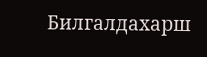Билгалдахарш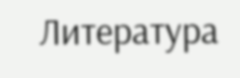Литература